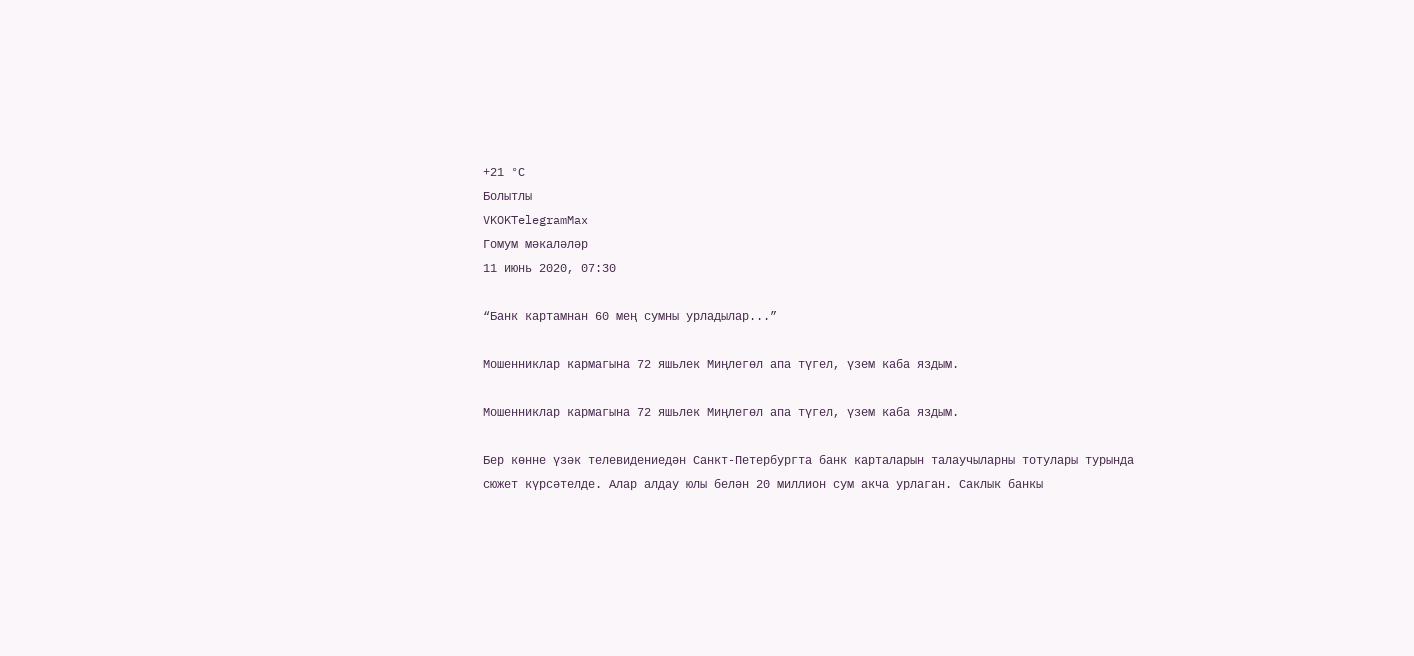+21 °С
Болытлы
VKOKTelegramMax
Гомум мәкаләләр
11 июнь 2020, 07:30

“Банк картамнан 60 мең сумны урладылар...”

Мошенниклар кармагына 72 яшьлек Миңлегөл апа түгел, үзем каба яздым.

Мошенниклар кармагына 72 яшьлек Миңлегөл апа түгел, үзем каба яздым.

Бер көнне үзәк телевидениедән Санкт-Петербургта банк карталарын талаучыларны тотулары турында сюжет күрсәтелде. Алар алдау юлы белән 20 миллион сум акча урлаган. Саклык банкы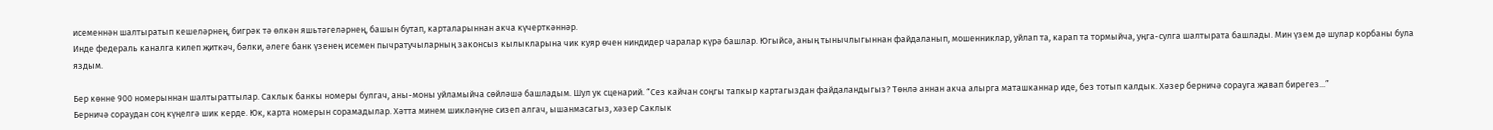исеменнән шалтыратып кешеләрнең, бигрәк тә өлкән яшьтәгеләрнең, башын бутап, карталарыннан акча күчерткәннәр.
Инде федераль каналга килеп җиткәч, бәлки, әлеге банк үзенең исемен пычратучыларның законсыз кылыкларына чик куяр өчен ниндидер чаралар күрә башлар. Югыйсә, аның тынычлыгыннан файдаланып, мошенниклар, уйлап та, карап та тормыйча, уңга-сулга шалтырата башлады. Мин үзем дә шулар корбаны була яздым.

Бер көнне 900 номерыннан шалтыраттылар. Саклык банкы номеры булгач, аны-моны уйламыйча сөйләшә башладым. Шул ук сценарий. “Сез кайчан соңгы тапкыр картагыздан файдаландыгыз? Төнлә аннан акча алырга маташканнар иде, без тотып калдык. Хәзер берничә сорауга җавап бирегез...”
Берничә сораудан соң күңелгә шик керде. Юк, карта номерын сорамадылар. Хәтта минем шикләнүне сизеп алгач, ышанмасагыз, хәзер Саклык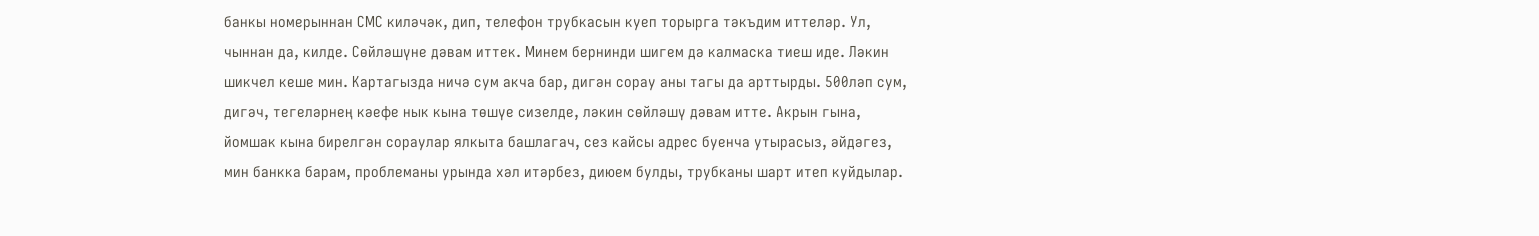банкы номерыннан СМС киләчәк, дип, телефон трубкасын куеп торырга тәкъдим иттеләр. Ул, чыннан да, килде. Сөйләшүне дәвам иттек. Минем бернинди шигем дә калмаска тиеш иде. Ләкин шикчел кеше мин. Картагызда ничә сум акча бар, дигән сорау аны тагы да арттырды. 500ләп сум, дигәч, тегеләрнең кәефе нык кына төшүе сизелде, ләкин сөйләшү дәвам итте. Акрын гына, йомшак кына бирелгән сораулар ялкыта башлагач, сез кайсы адрес буенча утырасыз, әйдәгез, мин банкка барам, проблеманы урында хәл итәрбез, диюем булды, трубканы шарт итеп куйдылар.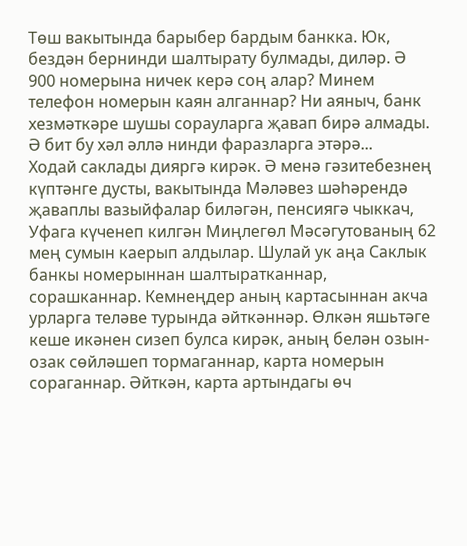Төш вакытында барыбер бардым банкка. Юк, бездән бернинди шалтырату булмады, диләр. Ә 900 номерына ничек керә соң алар? Минем телефон номерын каян алганнар? Ни аяныч, банк хезмәткәре шушы сорауларга җавап бирә алмады. Ә бит бу хәл әллә нинди фаразларга этәрә...
Ходай саклады дияргә кирәк. Ә менә гәзитебезнең күптәнге дусты, вакытында Мәләвез шәһәрендә җаваплы вазыйфалар биләгән, пенсиягә чыккач, Уфага күченеп килгән Миңлегөл Мәсәгутованың 62 мең сумын каерып алдылар. Шулай ук аңа Саклык банкы номерыннан шалтыратканнар, сорашканнар. Кемнеңдер аның картасыннан акча урларга теләве турында әйткәннәр. Өлкән яшьтәге кеше икәнен сизеп булса кирәк, аның белән озын-озак сөйләшеп тормаганнар, карта номерын сораганнар. Әйткән, карта артындагы өч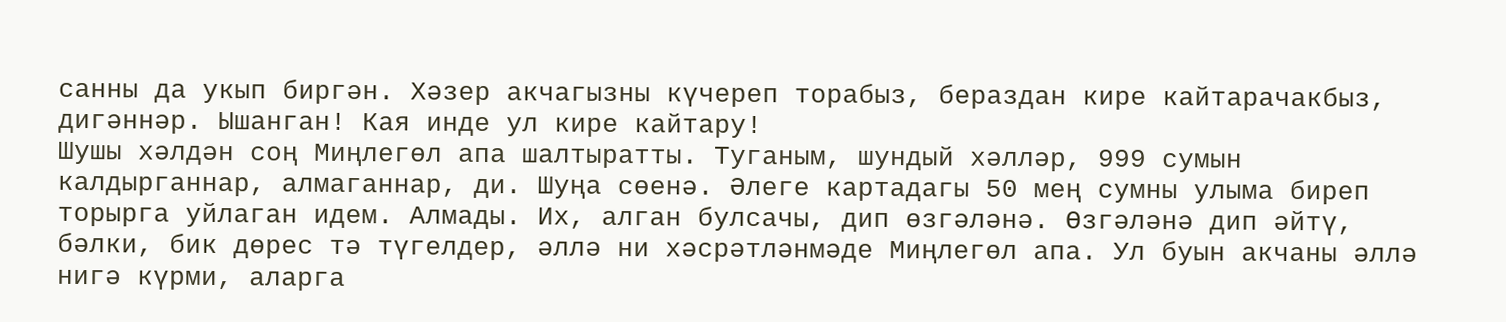санны да укып биргән. Хәзер акчагызны күчереп торабыз, бераздан кире кайтарачакбыз, дигәннәр. Ышанган! Кая инде ул кире кайтару!
Шушы хәлдән соң Миңлегөл апа шалтыратты. Туганым, шундый хәлләр, 999 сумын калдырганнар, алмаганнар, ди. Шуңа сөенә. Әлеге картадагы 50 мең сумны улыма биреп торырга уйлаган идем. Алмады. Их, алган булсачы, дип өзгәләнә. Өзгәләнә дип әйтү, бәлки, бик дөрес тә түгелдер, әллә ни хәсрәтләнмәде Миңлегөл апа. Ул буын акчаны әллә нигә күрми, аларга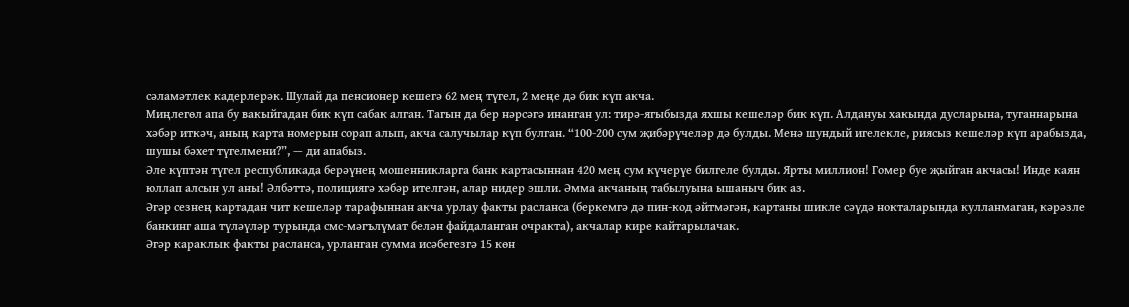сәламәтлек кадерлерәк. Шулай да пенсионер кешегә 62 мең түгел, 2 меңе дә бик күп акча.
Миңлегөл апа бу вакыйгадан бик күп сабак алган. Тагын да бер нәрсәгә инанган ул: тирә-ягыбызда яхшы кешеләр бик күп. Алдануы хакында дусларына, туганнарына хәбәр иткәч, аның карта номерын сорап алып, акча салучылар күп булган. “100-200 сум җибәрүчеләр дә булды. Менә шундый игелекле, риясыз кешеләр күп арабызда, шушы бәхет түгелмени?”, — ди апабыз.
Әле күптән түгел республикада берәүнең мошенникларга банк картасыннан 420 мең сум күчерүе билгеле булды. Ярты миллион! Гомер буе җыйган акчасы! Инде каян юллап алсын ул аны! Әлбәттә, полициягә хәбәр ителгән, алар нидер эшли. Әмма акчаның табылуына ышаныч бик аз.
Әгәр сезнең картадан чит кешеләр тарафыннан акча урлау факты расланса (беркемгә дә пин-код әйтмәгән, картаны шикле сәүдә нокталарында кулланмаган, кәрәзле банкинг аша түләүләр турында смс-мәгълүмат белән файдаланган очракта), акчалар кире кайтарылачак.
Әгәр караклык факты расланса, урланган сумма исәбегезгә 15 көн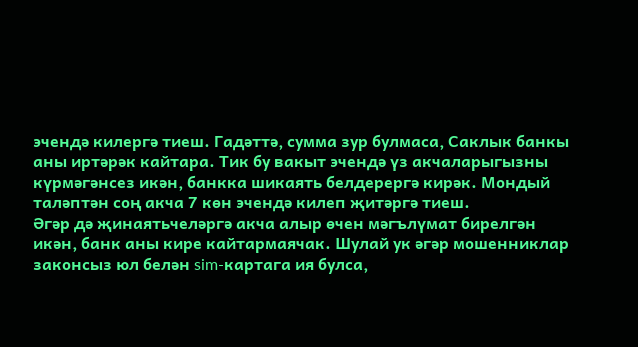эчендә килергә тиеш. Гадәттә, сумма зур булмаса, Саклык банкы аны иртәрәк кайтара. Тик бу вакыт эчендә үз акчаларыгызны күрмәгәнсез икән, банкка шикаять белдерергә кирәк. Мондый таләптән соң акча 7 көн эчендә килеп җитәргә тиеш.
Әгәр дә җинаятьчеләргә акча алыр өчен мәгълүмат бирелгән икән, банк аны кире кайтармаячак. Шулай ук әгәр мошенниклар законсыз юл белән sim-картага ия булса,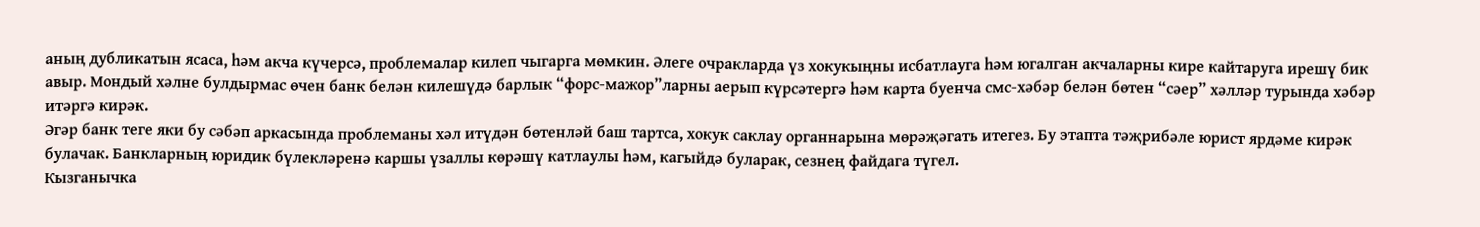аның дубликатын ясаса, һәм акча күчерсә, проблемалар килеп чыгарга мөмкин. Әлеге очракларда үз хокукыңны исбатлауга һәм югалган акчаларны кире кайтаруга ирешү бик авыр. Мондый хәлне булдырмас өчен банк белән килешүдә барлык “форс-мажор”ларны аерып күрсәтергә һәм карта буенча смс-хәбәр белән бөтен “сәер” хәлләр турында хәбәр итәргә кирәк.
Әгәр банк теге яки бу сәбәп аркасында проблеманы хәл итүдән бөтенләй баш тартса, хокук саклау органнарына мөрәҗәгать итегез. Бу этапта тәҗрибәле юрист ярдәме кирәк булачак. Банкларның юридик бүлекләренә каршы үзаллы көрәшү катлаулы һәм, кагыйдә буларак, сезнең файдага түгел.
Кызганычка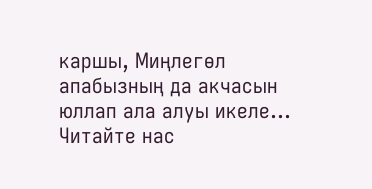каршы, Миңлегөл апабызның да акчасын юллап ала алуы икеле...
Читайте нас